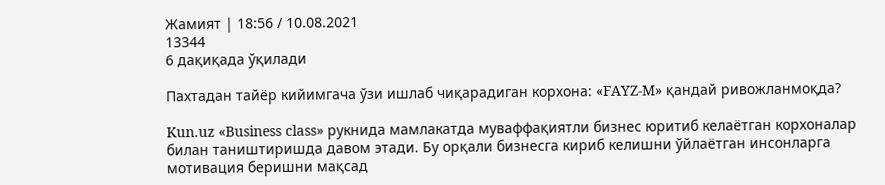Жамият | 18:56 / 10.08.2021
13344
6 дақиқада ўқилади

Пахтадан тайёр кийимгача ўзи ишлаб чиқарадиган корхона: «FAYZ-M» қандай ривожланмоқда?

Kun.uz «Business class» рукнида мамлакатда муваффақиятли бизнес юритиб келаётган корхоналар билан таништиришда давом этади. Бу орқали бизнесга кириб келишни ўйлаётган инсонларга мотивация беришни мақсад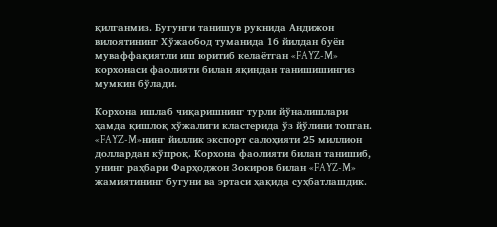қилганмиз. Бугунги танишув рукнида Андижон вилоятининг Хўжаобод туманида 16 йилдан буён муваффақиятли иш юритиб келаётган «FAYZ-M» корхонаси фаолияти билан яқиндан танишишингиз мумкин бўлади.

Корхона ишлаб чиқаришнинг турли йўналишлари ҳамда қишлоқ хўжалиги кластерида ўз йўлини топган. «FAYZ-M»нинг йиллик экспорт салоҳияти 25 миллион доллардан кўпроқ. Корхона фаолияти билан танишиб, унинг раҳбари Фарҳоджон Зокиров билан «FAYZ-M» жамиятининг бугуни ва эртаси ҳақида суҳбатлашдик.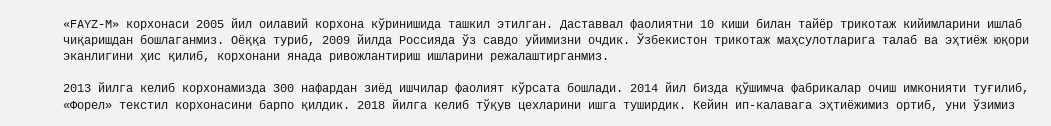«FAYZ-M» корхонаси 2005 йил оилавий корхона кўринишида ташкил этилган. Даставвал фаолиятни 10 киши билан тайёр трикотаж кийимларини ишлаб чиқаришдан бошлаганмиз. Оёққа туриб, 2009 йилда Россияда ўз савдо уйимизни очдик. Ўзбекистон трикотаж маҳсулотларига талаб ва эҳтиёж юқори эканлигини ҳис қилиб, корхонани янада ривожлантириш ишларини режалаштирганмиз.

2013 йилга келиб корхонамизда 300 нафардан зиёд ишчилар фаолият кўрсата бошлади. 2014 йил бизда қўшимча фабрикалар очиш имконияти туғилиб, «Форел» текстил корхонасини барпо қилдик. 2018 йилга келиб тўқув цехларини ишга туширдик. Кейин ип-калавага эҳтиёжимиз ортиб, уни ўзимиз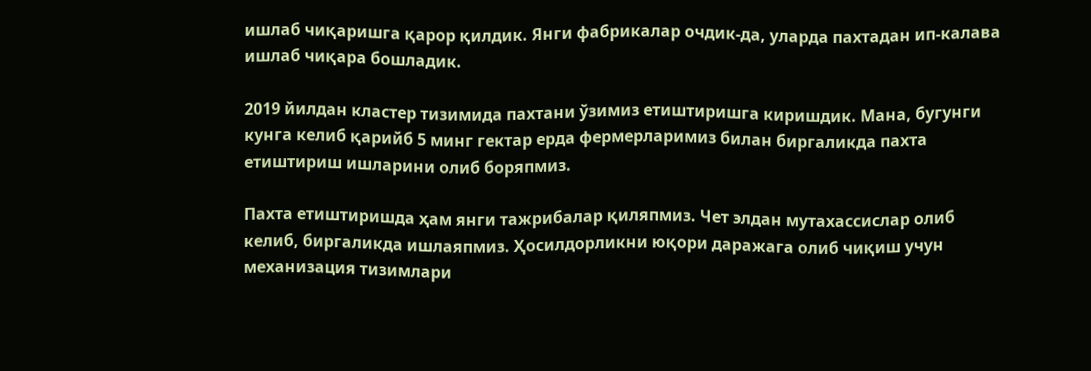ишлаб чиқаришга қарор қилдик. Янги фабрикалар очдик-да, уларда пахтадан ип-калава ишлаб чиқара бошладик.

2019 йилдан кластер тизимида пахтани ўзимиз етиштиришга киришдик. Мана, бугунги кунга келиб қарийб 5 минг гектар ерда фермерларимиз билан биргаликда пахта етиштириш ишларини олиб боряпмиз.

Пахта етиштиришда ҳам янги тажрибалар қиляпмиз. Чет элдан мутахассислар олиб келиб, биргаликда ишлаяпмиз. Ҳосилдорликни юқори даражага олиб чиқиш учун механизация тизимлари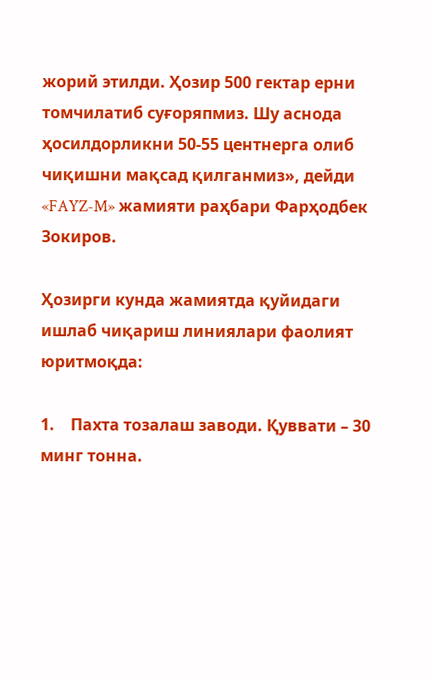жорий этилди. Ҳозир 500 гектар ерни томчилатиб суғоряпмиз. Шу аснода ҳосилдорликни 50-55 центнерга олиб чиқишни мақсад қилганмиз», дейди «FAYZ-M» жамияти раҳбари Фарҳодбек Зокиров.

Ҳозирги кунда жамиятда қуйидаги ишлаб чиқариш линиялари фаолият юритмоқда:

1.    Пахта тозалаш заводи. Қуввати – 30 минг тонна.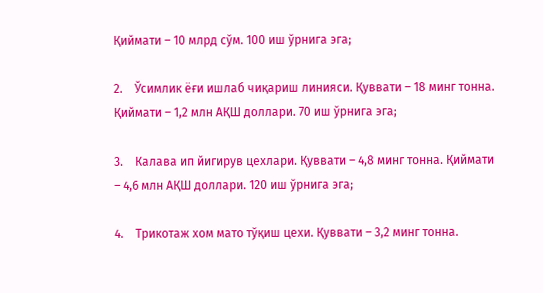Қиймати – 10 млрд сўм. 100 иш ўрнига эга;

2.    Ўсимлик ёғи ишлаб чиқариш линияси. Қуввати – 18 минг тонна. Қиймати – 1,2 млн АҚШ доллари. 70 иш ўрнига эга;

3.    Калава ип йигирув цехлари. Қуввати – 4,8 минг тонна. Қиймати – 4,6 млн АҚШ доллари. 120 иш ўрнига эга;

4.    Трикотаж хом мато тўқиш цехи. Қуввати – 3,2 минг тонна.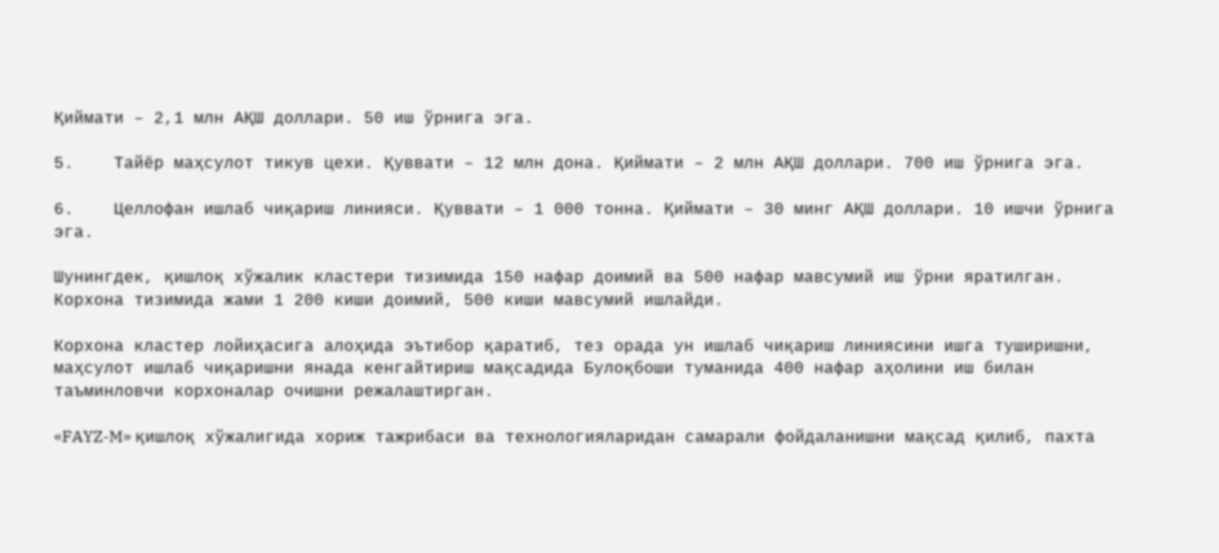Қиймати – 2,1 млн АҚШ доллари. 50 иш ўрнига эга.

5.    Тайёр маҳсулот тикув цехи. Қуввати – 12 млн дона. Қиймати – 2 млн АҚШ доллари. 700 иш ўрнига эга.

6.    Целлофан ишлаб чиқариш линияси. Қуввати – 1 000 тонна. Қиймати – 30 минг АҚШ доллари. 10 ишчи ўрнига эга.

Шунингдек, қишлоқ хўжалик кластери тизимида 150 нафар доимий ва 500 нафар мавсумий иш ўрни яратилган. Корхона тизимида жами 1 200 киши доимий, 500 киши мавсумий ишлайди.

Корхона кластер лойиҳасига алоҳида эътибор қаратиб, тез орада ун ишлаб чиқариш линиясини ишга туширишни, маҳсулот ишлаб чиқаришни янада кенгайтириш мақсадида Булоқбоши туманида 400 нафар аҳолини иш билан таъминловчи корхоналар очишни режалаштирган.

«FAYZ-M» қишлоқ хўжалигида хориж тажрибаси ва технологияларидан самарали фойдаланишни мақсад қилиб, пахта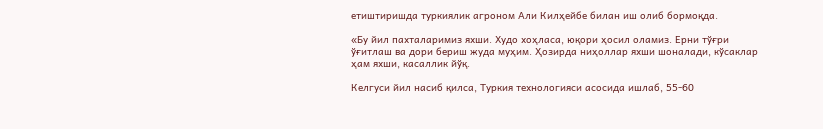етиштиришда туркиялик агроном Али Килҳейбе билан иш олиб бормоқда.

«Бу йил пахталаримиз яхши. Худо хоҳласа, юқори ҳосил оламиз. Ерни тўғри ўғитлаш ва дори бериш жуда муҳим. Ҳозирда ниҳоллар яхши шоналади, кўсаклар ҳам яхши, касаллик йўқ.

Келгуси йил насиб қилса, Туркия технологияси асосида ишлаб, 55-60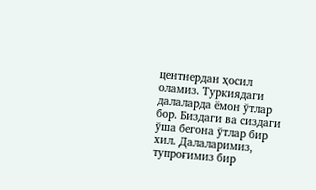центнердан ҳосил оламиз. Туркиядаги далаларда ёмон ўтлар бор. Биздаги ва сиздаги ўша бегона ўтлар бир хил. Далаларимиз, тупроғимиз бир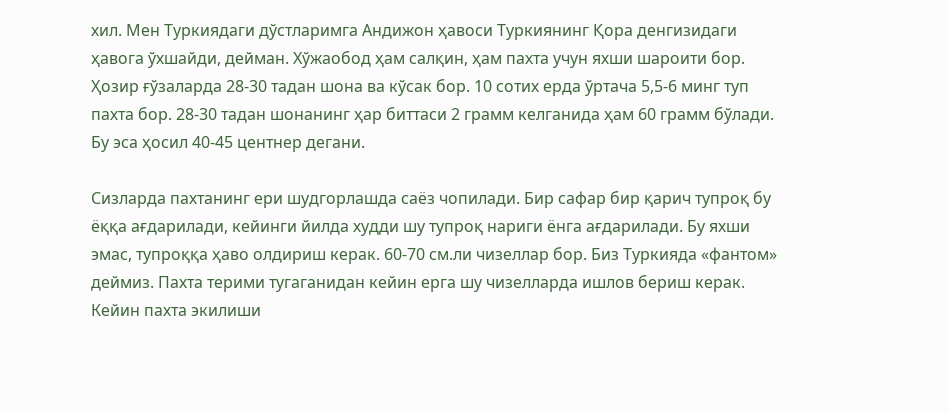хил. Мен Туркиядаги дўстларимга Андижон ҳавоси Туркиянинг Қора денгизидаги ҳавога ўхшайди, дейман. Хўжаобод ҳам салқин, ҳам пахта учун яхши шароити бор. Ҳозир ғўзаларда 28-30 тадан шона ва кўсак бор. 10 сотих ерда ўртача 5,5-6 минг туп пахта бор. 28-30 тадан шонанинг ҳар биттаси 2 грамм келганида ҳам 60 грамм бўлади. Бу эса ҳосил 40-45 центнер дегани.

Сизларда пахтанинг ери шудгорлашда саёз чопилади. Бир сафар бир қарич тупроқ бу ёққа ағдарилади, кейинги йилда худди шу тупроқ нариги ёнга ағдарилади. Бу яхши эмас, тупроққа ҳаво олдириш керак. 60-70 см.ли чизеллар бор. Биз Туркияда «фантом» деймиз. Пахта терими тугаганидан кейин ерга шу чизелларда ишлов бериш керак. Кейин пахта экилиши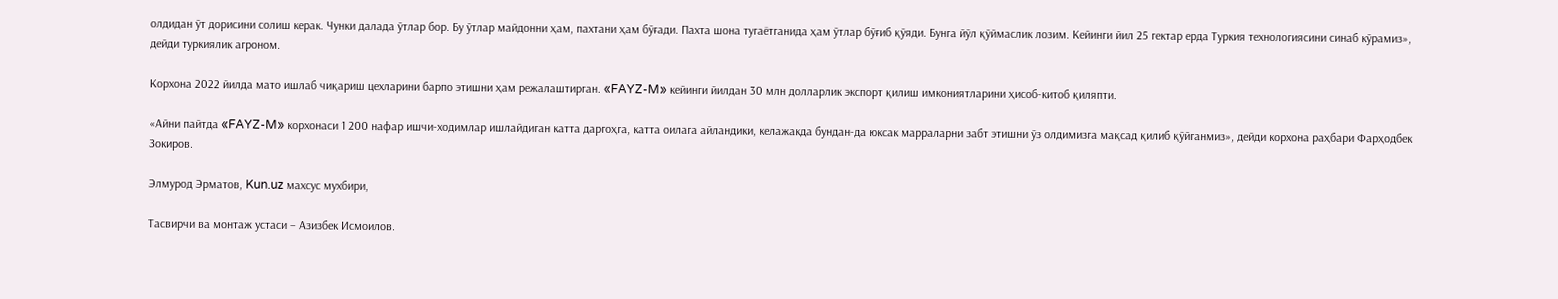олдидан ўт дорисини солиш керак. Чунки далада ўтлар бор. Бу ўтлар майдонни ҳам, пахтани ҳам бўғади. Пахта шона тугаётганида ҳам ўтлар бўғиб қўяди. Бунга йўл қўймаслик лозим. Кейинги йил 25 гектар ерда Туркия технологиясини синаб кўрамиз», дейди туркиялик агроном.

Корхона 2022 йилда мато ишлаб чиқариш цехларини барпо этишни ҳам режалаштирган. «FAYZ-M» кейинги йилдан 30 млн долларлик экспорт қилиш имкониятларини ҳисоб-китоб қиляпти.

«Айни пайтда «FAYZ-M» корхонаси 1 200 нафар ишчи-ходимлар ишлайдиган катта даргоҳга, катта оилага айландики, келажакда бундан-да юксак марраларни забт этишни ўз олдимизга мақсад қилиб қўйганмиз», дейди корхона раҳбари Фарҳодбек Зокиров.

Элмурод Эрматов, Kun.uz махсус мухбири,

Тасвирчи ва монтаж устаси – Азизбек Исмоилов.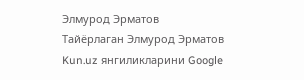Элмурод Эрматов
Тайёрлаган Элмурод Эрматов
Kun.uz янгиликларини Google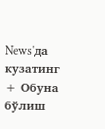News'да кузатинг
+ Обуна бўлиш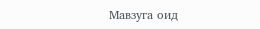Мавзуга оид